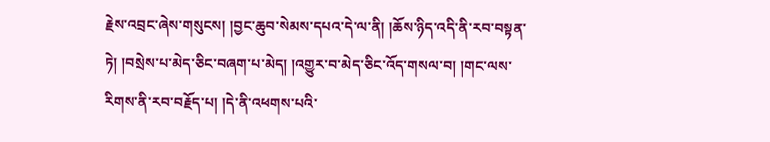རྗེས་འབྲང་ཞེས་གསུངས། །བྱང་ཆུབ་སེམས་དཔའ་དེ་ལ་ནི། །ཆོས་ཉིད་འདི་ནི་རབ་བསྟན་ཏེ། །བསྲེས་པ་མེད་ཅིང་བཞག་པ་མེད། །འགྱུར་བ་མེད་ཅིང་འོད་གསལ་བ། །གང་ལས་རིགས་ནི་རབ་བརྗོད་པ། །དེ་ནི་འཕགས་པའི་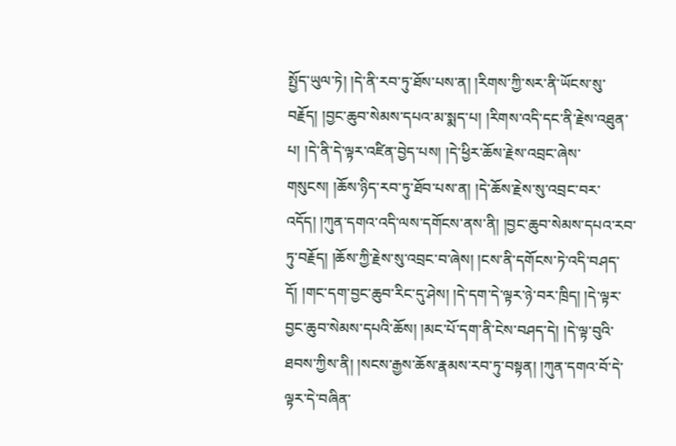སྤྱོད་ཡུལ་ཏེ། །དེ་ནི་རབ་ཏུ་ཐོས་པས་ན། །རིགས་ཀྱི་སར་ནི་ཡོངས་སུ་བརྗོད། །བྱང་ཆུབ་སེམས་དཔའ་མ་སྨད་པ། །རིགས་འདི་དང་ནི་རྗེས་འཐུན་པ། །དེ་ནི་དེ་ལྟར་འཛིན་བྱེད་པས། །དེ་ཕྱིར་ཆོས་རྗེས་འབྲང་ཞེས་གསུངས། །ཆོས་ཉིད་རབ་ཏུ་ཐོབ་པས་ན། །དེ་ཆོས་རྗེས་སུ་འབྲང་བར་འདོད། །ཀུན་དགའ་འདི་ལས་དགོངས་ནས་ནི། །བྱང་ཆུབ་སེམས་དཔའ་རབ་ཏུ་བརྗོད། །ཆོས་ཀྱི་རྗེས་སུ་འབྲང་བ་ཞེས། །ངས་ནི་དགོངས་ཏེ་འདི་བཤད་དོ། །གང་དག་བྱང་ཆུབ་རིང་དུ་ཤེས། །དེ་དག་དེ་ལྟར་ཉེ་བར་ཁྲིད། །དེ་ལྟར་བྱང་ཆུབ་སེམས་དཔའི་ཆོས། །མང་པོ་དག་ནི་ངེས་བཤད་དེ། །དེ་ལྟ་བུའི་ཐབས་ཀྱིས་ནི། །སངས་རྒྱས་ཆོས་རྣམས་རབ་ཏུ་བསྟན། །ཀུན་དགའ་བོ་དེ་ལྟར་དེ་བཞིན་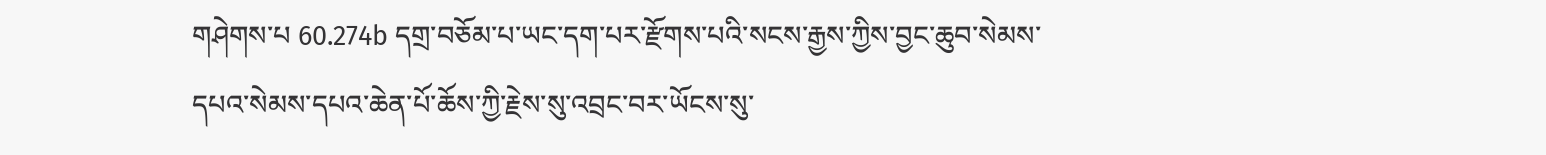གཤེགས་པ 60.274b དགྲ་བཅོམ་པ་ཡང་དག་པར་རྫོགས་པའི་སངས་རྒྱས་ཀྱིས་བྱང་ཆུབ་སེམས་དཔའ་སེམས་དཔའ་ཆེན་པོ་ཆོས་ཀྱི་རྗེས་སུ་འབྲང་བར་ཡོངས་སུ་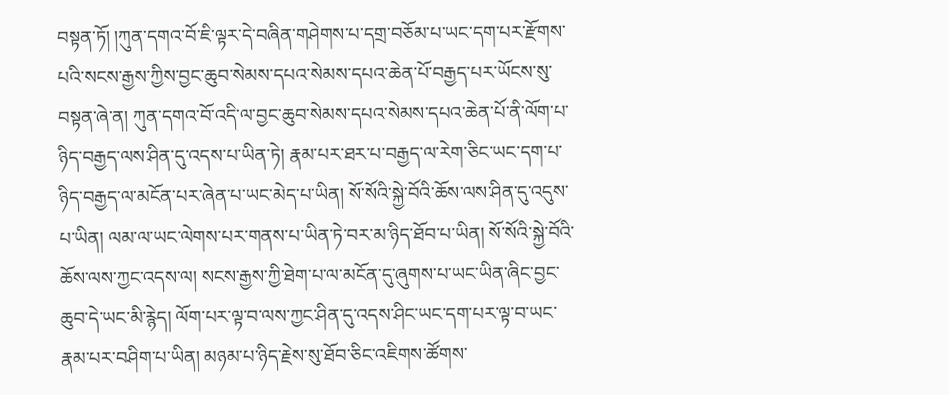བསྟན་ཏོ། །ཀུན་དགའ་བོ་ཇི་ལྟར་དེ་བཞིན་གཤེགས་པ་དགྲ་བཅོམ་པ་ཡང་དག་པར་རྫོགས་པའི་སངས་རྒྱས་ཀྱིས་བྱང་ཆུབ་སེམས་དཔའ་སེམས་དཔའ་ཆེན་པོ་བརྒྱད་པར་ཡོངས་སུ་བསྟན་ཞེ་ན། ཀུན་དགའ་བོ་འདི་ལ་བྱང་ཆུབ་སེམས་དཔའ་སེམས་དཔའ་ཆེན་པོ་ནི་ལོག་པ་ཉིད་བརྒྱད་ལས་ཤིན་དུ་འདས་པ་ཡིན་ཏེ། རྣམ་པར་ཐར་པ་བརྒྱད་ལ་རེག་ཅིང་ཡང་དག་པ་ཉིད་བརྒྱད་ལ་མངོན་པར་ཞེན་པ་ཡང་མེད་པ་ཡིན། སོ་སོའི་སྐྱེ་བོའི་ཆོས་ལས་ཤིན་དུ་འདུས་པ་ཡིན། ལམ་ལ་ཡང་ལེགས་པར་གནས་པ་ཡིན་ཏེ་བར་མ་ཉིད་ཐོབ་པ་ཡིན། སོ་སོའི་སྐྱེ་བོའི་ཆོས་ལས་ཀྱང་འདས་ལ། སངས་རྒྱས་ཀྱི་ཐེག་པ་ལ་མངོན་དུ་ཞུགས་པ་ཡང་ཡིན་ཞིང་བྱང་ཆུབ་དེ་ཡང་མི་རྙེད། ལོག་པར་ལྟ་བ་ལས་ཀྱང་ཤིན་དུ་འདས་ཤིང་ཡང་དག་པར་ལྟ་བ་ཡང་རྣམ་པར་བཤིག་པ་ཡིན། མཉམ་པ་ཉིད་རྗེས་སུ་ཐོབ་ཅིང་འཇིགས་ཚོགས་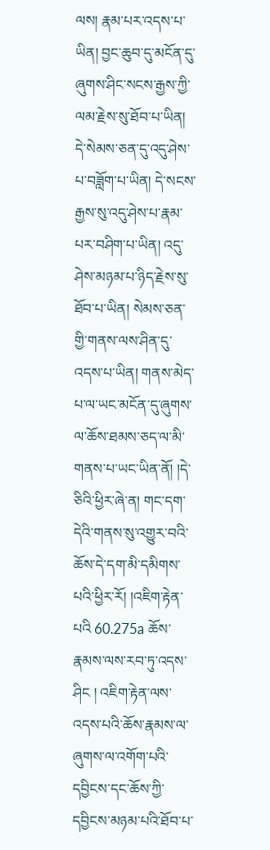ལས། རྣམ་པར་འདས་པ་ཡིན། བྱང་ཆུབ་དུ་མངོན་དུ་ཞུགས་ཤིང་སངས་རྒྱས་ཀྱི་ལམ་རྗེས་སུ་ཐོབ་པ་ཡིན། དེ་སེམས་ཅན་དུ་འདུ་ཤེས་པ་བཟློག་པ་ཡིན། དེ་སངས་རྒྱས་སུ་འདུ་ཤེས་པ་རྣམ་པར་བཤིག་པ་ཡིན། འདུ་ཤེས་མཉམ་པ་ཉིད་རྗེས་སུ་ཐོབ་པ་ཡིན། སེམས་ཅན་གྱི་གནས་ལས་ཤིན་དུ་འདས་པ་ཡིན། གནས་མེད་པ་ལ་ཡང་མངོན་དུ་ཞུགས་ལ་ཆོས་ཐམས་ཅད་ལ་མི་གནས་པ་ཡང་ཡིན་ནོ། །དེ་ཅིའི་ཕྱིར་ཞེ་ན། གང་དག་དེའི་གནས་སུ་འགྱུར་བའི་ཆོས་དེ་དག་མི་དམིགས་པའི་ཕྱིར་རོ། །འཇིག་རྟེན་པའི 60.275a ཆོས་རྣམས་ལས་རབ་ཏུ་འདས་ཤིང ། འཇིག་རྟེན་ལས་འདས་པའི་ཆོས་རྣམས་ལ་ཞུགས་ལ་འགོག་པའི་དབྱིངས་དང་ཆོས་ཀྱི་དབྱིངས་མཉམ་པའི་ཐོབ་པ་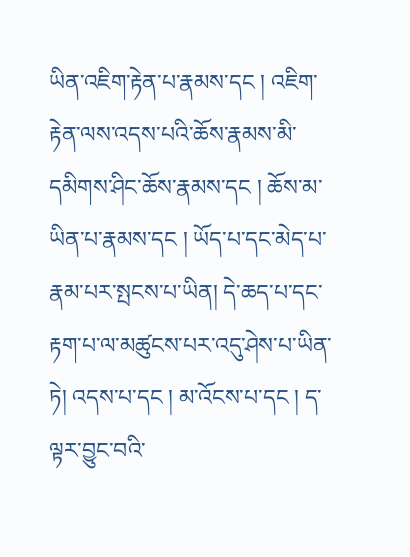ཡིན་འཇིག་རྟེན་པ་རྣམས་དང ། འཇིག་རྟེན་ལས་འདས་པའི་ཆོས་རྣམས་མི་དམིགས་ཤིང་ཆོས་རྣམས་དང ། ཆོས་མ་ཡིན་པ་རྣམས་དང ། ཡོད་པ་དང་མེད་པ་རྣམ་པར་སྤངས་པ་ཡིན། དེ་ཆད་པ་དང་རྟག་པ་ལ་མཚུངས་པར་འདུ་ཤེས་པ་ཡིན་ཏེ། འདས་པ་དང ། མ་འོངས་པ་དང ། ད་ལྟར་བྱུང་བའི་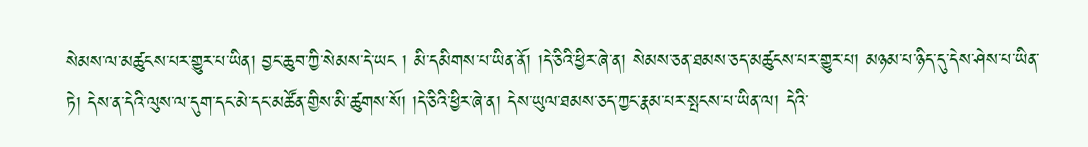སེམས་ལ་མཚུངས་པར་གྱུར་པ་ཡིན། བྱང་ཆུབ་ཀྱི་སེམས་དེ་ཡང ། མི་དམིགས་པ་ཡིན་ནོ། །དེ་ཅིའི་ཕྱིར་ཞེ་ན། སེམས་ཅན་ཐམས་ཅད་མཚུངས་པར་གྱུར་པ། མཉམ་པ་ཉིད་དུ་དེས་ཤེས་པ་ཡིན་ཏེ། དེས་ན་དེའི་ལུས་ལ་དུག་དང་མེ་དང་མཚོན་གྱིས་མི་ཚུགས་སོ། །དེ་ཅིའི་ཕྱིར་ཞེ་ན། དེས་ཡུལ་ཐམས་ཅད་ཀྱང་རྣམ་པར་སྤངས་པ་ཡིན་ལ། དེའི་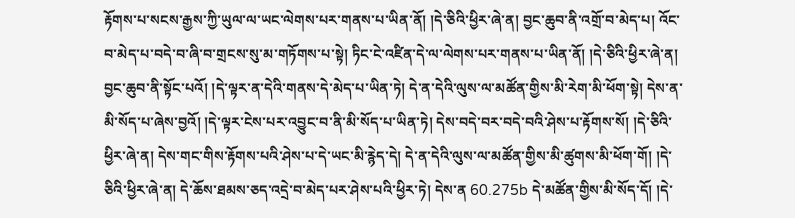རྟོགས་པ་སངས་རྒྱས་ཀྱི་ཡུལ་ལ་ཡང་ལེགས་པར་གནས་པ་ཡིན་ནོ། །དེ་ཅིའི་ཕྱིར་ཞེ་ན། བྱང་ཆུབ་ནི་འགྲོ་བ་མེད་པ། འོང་བ་མེད་པ་བདེ་བ་ཞི་བ་གྲངས་སུ་མ་གཏོགས་པ་སྟེ། ཏིང་ངེ་འཛིན་དེ་ལ་ལེགས་པར་གནས་པ་ཡིན་ནོ། །དེ་ཅིའི་ཕྱིར་ཞེ་ན། བྱང་ཆུབ་ནི་སྟོང་པའོ། །དེ་ལྟར་ན་དེའི་གནས་དེ་མེད་པ་ཡིན་ཏེ། དེ་ན་དེའི་ལུས་ལ་མཚོན་གྱིས་མི་རེག་མི་ཕོག་སྟེ། དེས་ན་མི་སོད་པ་ཞེས་བྱའོ། །དེ་ལྟར་ངེས་པར་འབྱུང་བ་ནི་མི་སོད་པ་ཡིན་ཏེ། དེས་བདེ་བར་བདེ་བའི་ཤེས་པ་རྟོགས་སོ། །དེ་ཅིའི་ཕྱིར་ཞེ་ན། དེས་གང་གིས་རྟོགས་པའི་ཤེས་པ་དེ་ཡང་མི་རྙེད་དེ། དེ་ན་དེའི་ལུས་ལ་མཚོན་གྱིས་མི་ཚུགས་མི་ཕོག་གོ། །དེ་ཅིའི་ཕྱིར་ཞེ་ན། དེ་ཆོས་ཐམས་ཅད་འདྲེ་བ་མེད་པར་ཤེས་པའི་ཕྱིར་ཏེ། དེས་ན 60.275b དེ་མཚོན་གྱིས་མི་སོད་དོ། །དེ་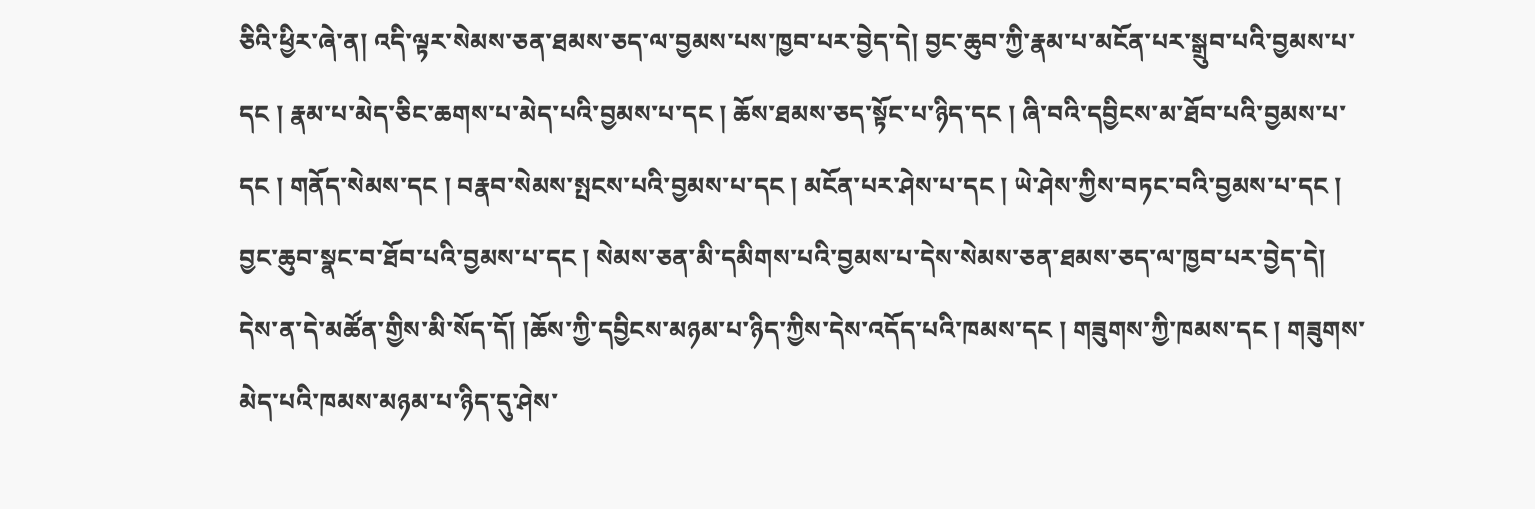ཅིའི་ཕྱིར་ཞེ་ན། འདི་ལྟར་སེམས་ཅན་ཐམས་ཅད་ལ་བྱམས་པས་ཁྱབ་པར་བྱེད་དེ། བྱང་ཆུབ་ཀྱི་རྣམ་པ་མངོན་པར་སྒྲུབ་པའི་བྱམས་པ་དང ། རྣམ་པ་མེད་ཅིང་ཆགས་པ་མེད་པའི་བྱམས་པ་དང ། ཆོས་ཐམས་ཅད་སྟོང་པ་ཉིད་དང ། ཞི་བའི་དབྱིངས་མ་ཐོབ་པའི་བྱམས་པ་དང ། གནོད་སེམས་དང ། བརྣབ་སེམས་སྤངས་པའི་བྱམས་པ་དང ། མངོན་པར་ཤེས་པ་དང ། ཡེ་ཤེས་ཀྱིས་བཏང་བའི་བྱམས་པ་དང ། བྱང་ཆུབ་སྣང་བ་ཐོབ་པའི་བྱམས་པ་དང ། སེམས་ཅན་མི་དམིགས་པའི་བྱམས་པ་དེས་སེམས་ཅན་ཐམས་ཅད་ལ་ཁྱབ་པར་བྱེད་དེ། དེས་ན་དེ་མཚོན་གྱིས་མི་སོད་དོ། །ཆོས་ཀྱི་དབྱིངས་མཉམ་པ་ཉིད་ཀྱིས་དེས་འདོད་པའི་ཁམས་དང ། གཟུགས་ཀྱི་ཁམས་དང ། གཟུགས་མེད་པའི་ཁམས་མཉམ་པ་ཉིད་དུ་ཤེས་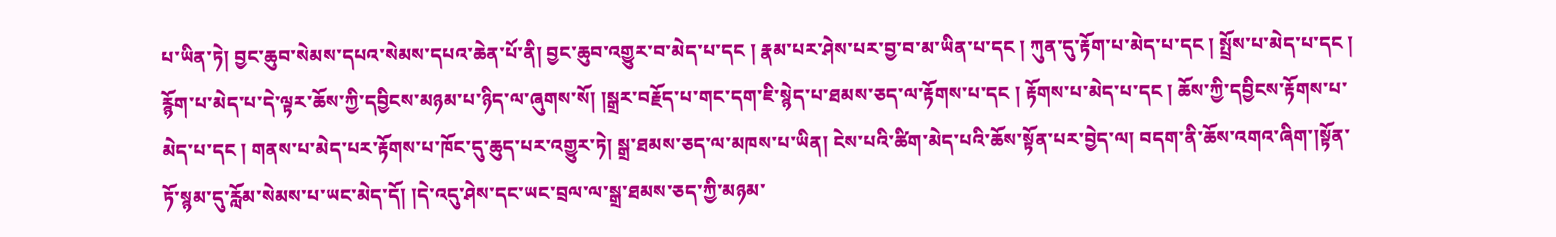པ་ཡིན་ཏེ། བྱང་ཆུབ་སེམས་དཔའ་སེམས་དཔའ་ཆེན་པོ་ནི། བྱང་ཆུབ་འགྱུར་བ་མེད་པ་དང ། རྣམ་པར་ཤེས་པར་བྱ་བ་མ་ཡིན་པ་དང ། ཀུན་དུ་རྟོག་པ་མེད་པ་དང ། སྤྲོས་པ་མེད་པ་དང ། རྙོག་པ་མེད་པ་དེ་ལྟར་ཆོས་ཀྱི་དབྱིངས་མཉམ་པ་ཉིད་ལ་ཞུགས་སོ། །སྒྲར་བརྗོད་པ་གང་དག་ཇི་སྙེད་པ་ཐམས་ཅད་ལ་རྟོགས་པ་དང ། རྟོགས་པ་མེད་པ་དང ། ཆོས་ཀྱི་དབྱིངས་རྟོགས་པ་མེད་པ་དང ། གནས་པ་མེད་པར་རྟོགས་པ་ཁོང་དུ་ཆུད་པར་འགྱུར་ཏེ། སྒྲ་ཐམས་ཅད་ལ་མཁས་པ་ཡིན། ངེས་པའི་ཚིག་མེད་པའི་ཆོས་སྟོན་པར་བྱེད་ལ། བདག་ནི་ཆོས་འགའ་ཞིག་།སྟོན་ཏོ་སྙམ་དུ་རློམ་སེམས་པ་ཡང་མེད་དོ། །དེ་འདུ་ཤེས་དང་ཡང་བྲལ་ལ་སྒྲ་ཐམས་ཅད་ཀྱི་མཉམ་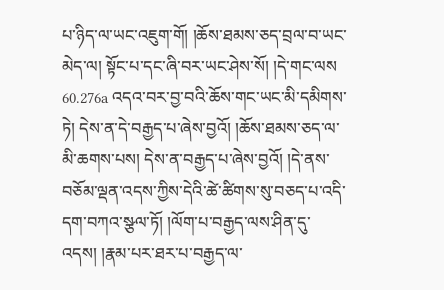པ་ཉིད་ལ་ཡང་འཇུག་གོ། །ཆོས་ཐམས་ཅད་བྲལ་བ་ཡང་མེད་ལ། སྟོང་པ་དང་ཞི་བར་ཡང་ཤེས་སོ། །དེ་གང་ལས 60.276a འདའ་བར་བྱ་བའི་ཆོས་གང་ཡང་མི་དམིགས་ཏེ། དེས་ན་དེ་བརྒྱད་པ་ཞེས་བྱའོ། །ཆོས་ཐམས་ཅད་ལ་མི་ཆགས་པས། དེས་ན་བརྒྱད་པ་ཞེས་བྱའོ། །དེ་ནས་བཅོམ་ལྡན་འདས་ཀྱིས་དེའི་ཚེ་ཚིགས་སུ་བཅད་པ་འདི་དག་བཀའ་སྩལ་ཏོ། །ལོག་པ་བརྒྱད་ལས་ཤིན་དུ་འདས། །རྣམ་པར་ཐར་པ་བརྒྱད་ལ་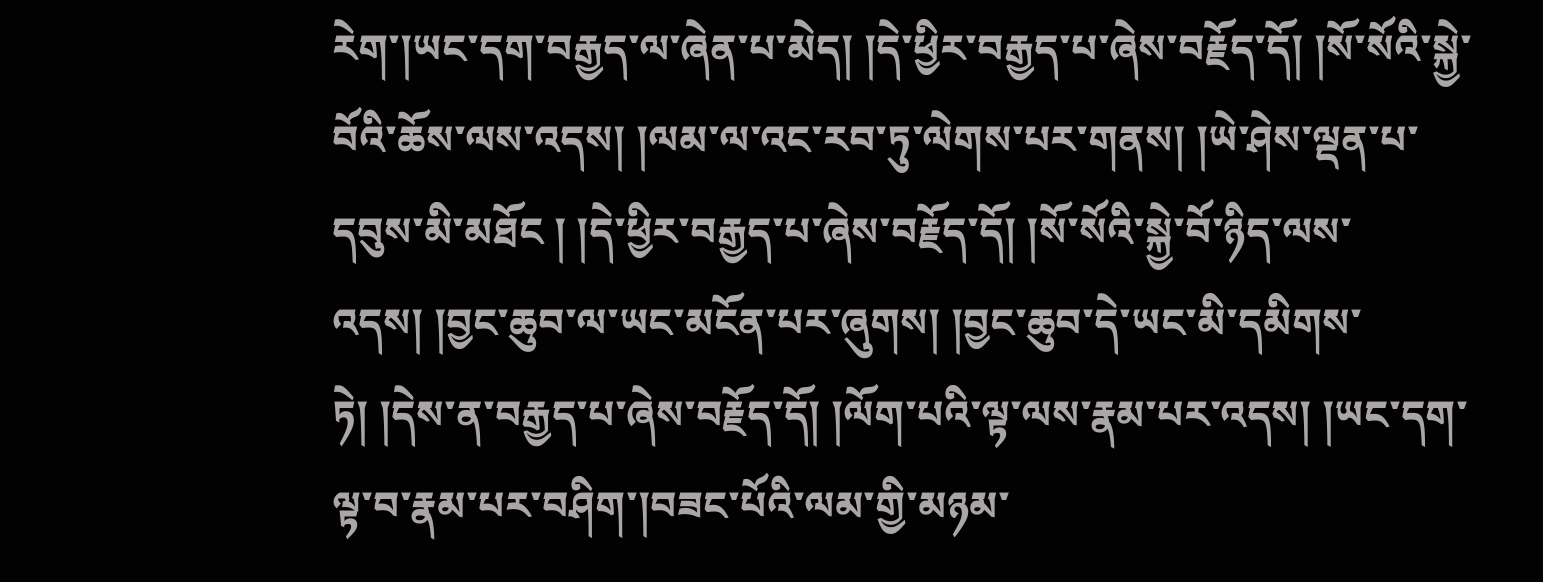རེག་།ཡང་དག་བརྒྱད་ལ་ཞེན་པ་མེད། །དེ་ཕྱིར་བརྒྱད་པ་ཞེས་བརྗོད་དོ། །སོ་སོའི་སྐྱེ་བོའི་ཆོས་ལས་འདས། །ལམ་ལ་འང་རབ་ཏུ་ལེགས་པར་གནས། །ཡེ་ཤེས་ལྡན་པ་དབུས་མི་མཐོང ། །དེ་ཕྱིར་བརྒྱད་པ་ཞེས་བརྗོད་དོ། །སོ་སོའི་སྐྱེ་བོ་ཉིད་ལས་འདས། །བྱང་ཆུབ་ལ་ཡང་མངོན་པར་ཞུགས། །བྱང་ཆུབ་དེ་ཡང་མི་དམིགས་ཏེ། །དེས་ན་བརྒྱད་པ་ཞེས་བརྗོད་དོ། །ལོག་པའི་ལྟ་ལས་རྣམ་པར་འདས། །ཡང་དག་ལྟ་བ་རྣམ་པར་བཤིག་།བཟང་པོའི་ལམ་གྱི་མཉམ་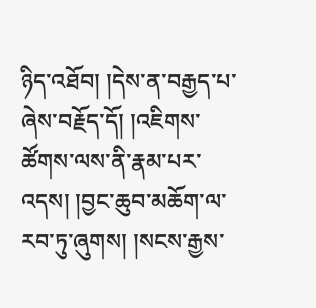ཉིད་འཐོབ། །དེས་ན་བརྒྱད་པ་ཞེས་བརྗོད་དོ། །འཇིགས་ཚོགས་ལས་ནི་རྣམ་པར་འདས། །བྱང་ཆུབ་མཆོག་ལ་རབ་ཏུ་ཞུགས། །སངས་རྒྱས་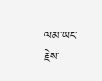ལམ་ཡང་རྗེས་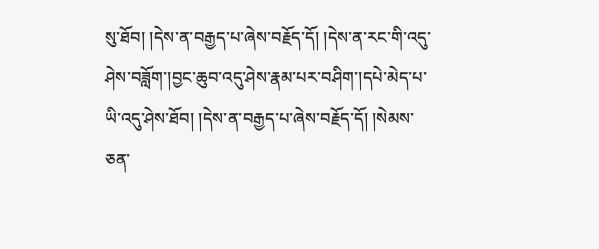སུ་ཐོབ། །དེས་ན་བརྒྱད་པ་ཞེས་བརྗོད་དོ། །དེས་ན་རང་གི་འདུ་ཤེས་བཟློག་།བྱང་ཆུབ་འདུ་ཤེས་རྣམ་པར་བཤིག་།དཔེ་མེད་པ་ཡི་འདུ་ཤེས་ཐོབ། །དེས་ན་བརྒྱད་པ་ཞེས་བརྗོད་དོ། །སེམས་ཅན་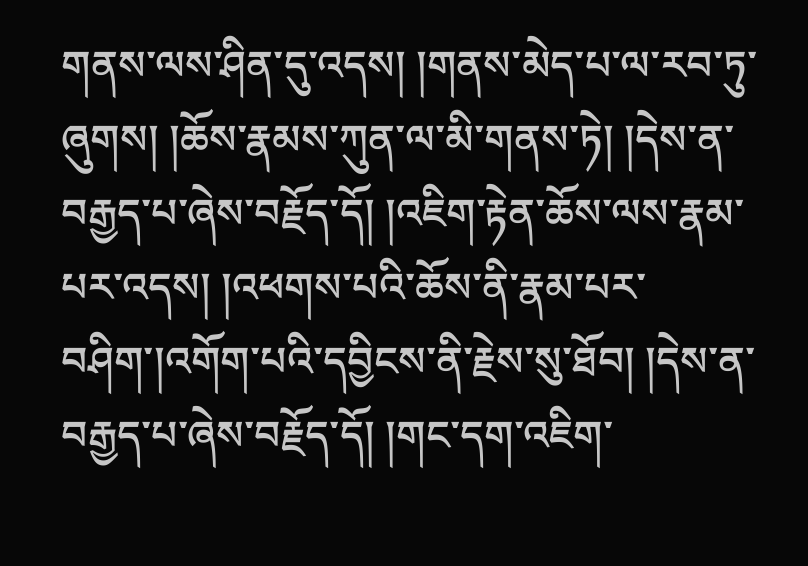གནས་ལས་ཤིན་དུ་འདས། །གནས་མེད་པ་ལ་རབ་ཏུ་ཞུགས། །ཆོས་རྣམས་ཀུན་ལ་མི་གནས་ཏེ། །དེས་ན་བརྒྱད་པ་ཞེས་བརྗོད་དོ། །འཇིག་རྟེན་ཆོས་ལས་རྣམ་པར་འདས། །འཕགས་པའི་ཆོས་ནི་རྣམ་པར་བཤིག་།འགོག་པའི་དབྱིངས་ནི་རྗེས་སུ་ཐོབ། །དེས་ན་བརྒྱད་པ་ཞེས་བརྗོད་དོ། །གང་དག་འཇིག་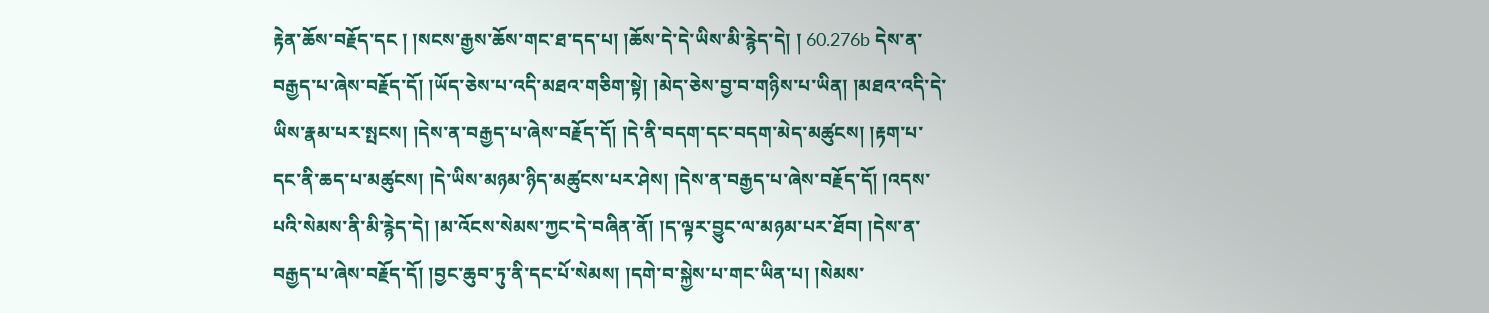རྟེན་ཆོས་བརྗོད་དང ། །སངས་རྒྱས་ཆོས་གང་ཐ་དད་པ། །ཆོས་དེ་དེ་ཡིས་མི་རྙེད་དེ། ། 60.276b དེས་ན་བརྒྱད་པ་ཞེས་བརྗོད་དོ། །ཡོད་ཅེས་པ་འདི་མཐའ་གཅིག་སྟེ། །མེད་ཅེས་བྱ་བ་གཉིས་པ་ཡིན། །མཐའ་འདི་དེ་ཡིས་རྣམ་པར་སྤངས། །དེས་ན་བརྒྱད་པ་ཞེས་བརྗོད་དོ། །དེ་ནི་བདག་དང་བདག་མེད་མཚུངས། །རྟག་པ་དང་ནི་ཆད་པ་མཚུངས། །དེ་ཡིས་མཉམ་ཉིད་མཚུངས་པར་ཤེས། །དེས་ན་བརྒྱད་པ་ཞེས་བརྗོད་དོ། །འདས་པའི་སེམས་ནི་མི་རྙེད་དེ། །མ་འོངས་སེམས་ཀྱང་དེ་བཞིན་ནོ། །ད་ལྟར་བྱུང་ལ་མཉམ་པར་ཐོབ། །དེས་ན་བརྒྱད་པ་ཞེས་བརྗོད་དོ། །བྱང་ཆུབ་ཏུ་ནི་དང་པོ་སེམས། །དགེ་བ་སྐྱེས་པ་གང་ཡིན་པ། །སེམས་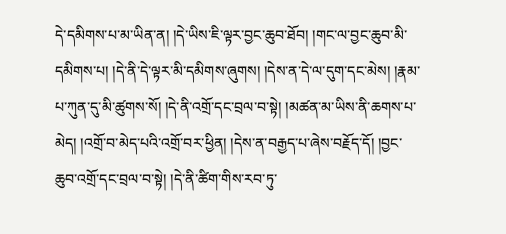དེ་དམིགས་པ་མ་ཡིན་ན། །དེ་ཡིས་ཇི་ལྟར་བྱང་ཆུབ་ཐོབ། །གང་ལ་བྱང་ཆུབ་མི་དམིགས་པ། །དེ་ནི་དེ་ལྟར་མི་དམིགས་ཞུགས། །དེས་ན་དེ་ལ་དུག་དང་མེས། །རྣམ་པ་ཀུན་དུ་མི་ཚུགས་སོ། །དེ་ནི་འགྲོ་དང་བྲལ་བ་སྟེ། །མཚན་མ་ཡིས་ནི་ཆགས་པ་མེད། །འགྲོ་བ་མེད་པའི་འགྲོ་བར་ཕྱིན། །དེས་ན་བརྒྱད་པ་ཞེས་བརྗོད་དོ། །བྱང་ཆུབ་འགྲོ་དང་བྲལ་བ་སྟེ། །དེ་ནི་ཚིག་གིས་རབ་ཏུ་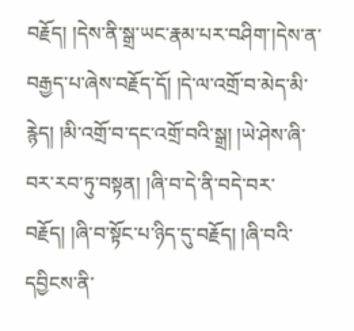བརྗོད། །དེས་ནི་སྒྲ་ཡང་རྣམ་པར་བཤིག་།དེས་ན་བརྒྱད་པ་ཞེས་བརྗོད་དོ། །དེ་ལ་འགྲོ་བ་མེད་མི་རྙེད། །མི་འགྲོ་བ་དང་འགྲོ་བའི་སྒྲ། །ཡེ་ཤེས་ཞི་བར་རབ་ཏུ་བསྟན། །ཞི་བ་དེ་ནི་བདེ་བར་བརྗོད། །ཞི་བ་སྟོང་པ་ཉིད་དུ་བརྗོད། །ཞི་བའི་དབྱིངས་ནི་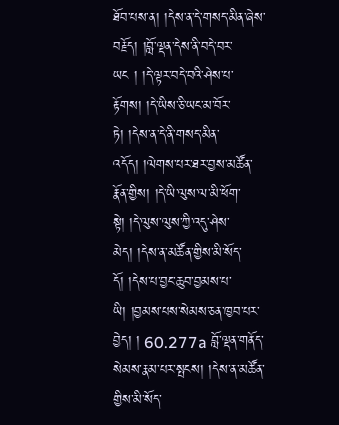ཐོབ་པས་ན། །དེས་ན་དེ་གསད་མིན་ཞེས་བརྗོད། །བློ་ལྡན་དེས་ནི་བདེ་བར་ཡང ། །དེ་ལྟར་བདེ་བའི་ཤེས་པ་རྟོགས། །དེ་ཡིས་ཅི་ཡང་མ་བོར་ཏེ། །དེས་ན་དེ་ནི་གསད་མིན་འདོད། །ལེགས་པར་ཐར་བྱས་མཚོན་རྣོན་གྱིས། །དེ་ཡི་ལུས་ལ་མི་ཕོག་སྟེ། །དེ་ལུས་ལུས་ཀྱི་འདུ་ཤེས་མེད། །དེས་ན་མཚོན་གྱིས་མི་སོད་དོ། །དེས་པ་བྱང་ཆུབ་བྱམས་པ་ཡི། །བྱམས་པས་སེམས་ཅན་ཁྱབ་པར་བྱེད། ། 60.277a བློ་ལྡན་གནོད་སེམས་རྣམ་པར་སྤངས། །དེས་ན་མཚོན་གྱིས་མི་སོད་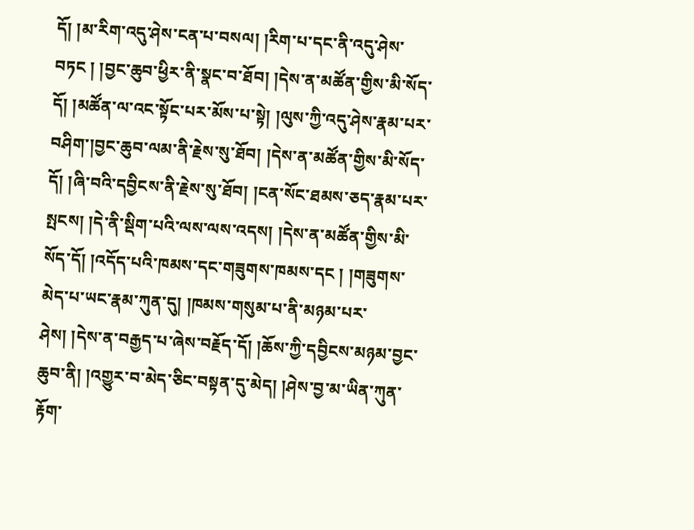དོ། །མ་རིག་འདུ་ཤེས་ངན་པ་བསལ། །རིག་པ་དང་ནི་འདུ་ཤེས་བཏང ། །བྱང་ཆུབ་ཕྱིར་ནི་སྣང་བ་ཐོབ། །དེས་ན་མཚོན་གྱིས་མི་སོད་དོ། །མཚོན་ལ་འང་སྟོང་པར་མོས་པ་སྟེ། །ལུས་ཀྱི་འདུ་ཤེས་རྣམ་པར་བཤིག་།བྱང་ཆུབ་ལམ་ནི་རྗེས་སུ་ཐོབ། །དེས་ན་མཚོན་གྱིས་མི་སོད་དོ། །ཞི་བའི་དབྱིངས་ནི་རྗེས་སུ་ཐོབ། །ངན་སོང་ཐམས་ཅད་རྣམ་པར་སྤངས། །དེ་ནི་སྡིག་པའི་ལས་ལས་འདས། །དེས་ན་མཚོན་གྱིས་མི་སོད་དོ། །འདོད་པའི་ཁམས་དང་གཟུགས་ཁམས་དང ། །གཟུགས་མེད་པ་ཡང་རྣམ་ཀུན་དུ། །ཁམས་གསུམ་པ་ནི་མཉམ་པར་ཤེས། །དེས་ན་བརྒྱད་པ་ཞེས་བརྗོད་དོ། །ཆོས་ཀྱི་དབྱིངས་མཉམ་བྱང་ཆུབ་ནི། །འགྱུར་བ་མེད་ཅིང་བསྟན་དུ་མེད། །ཤེས་བྱ་མ་ཡིན་ཀུན་རྟོག་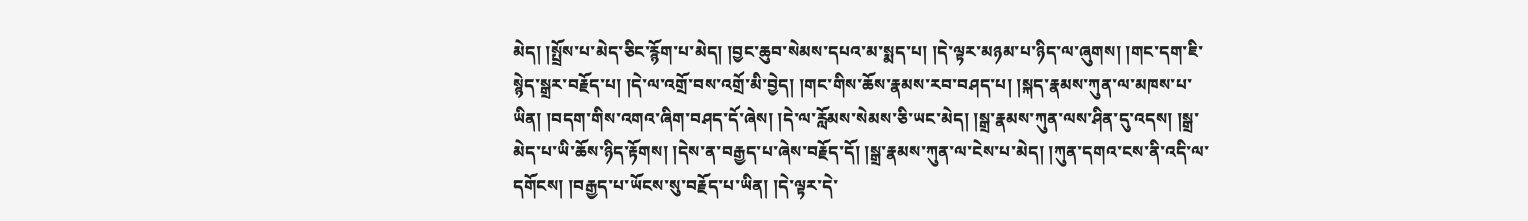མེད། །སྤྲོས་པ་མེད་ཅིང་རྙོག་པ་མེད། །བྱང་ཆུབ་སེམས་དཔའ་མ་སྨད་པ། །དེ་ལྟར་མཉམ་པ་ཉིད་ལ་ཞུགས། །གང་དག་ཇི་སྙེད་སྒྲར་བརྗོད་པ། །དེ་ལ་འགྲོ་བས་འགྲོ་མི་བྱེད། །གང་གིས་ཆོས་རྣམས་རབ་བཤད་པ། །སྐད་རྣམས་ཀུན་ལ་མཁས་པ་ཡིན། །བདག་གིས་འགའ་ཞིག་བཤད་དོ་ཞེས། །དེ་ལ་རློམས་སེམས་ཅི་ཡང་མེད། །སྒྲ་རྣམས་ཀུན་ལས་ཤིན་དུ་འདས། །སྒྲ་མེད་པ་ཡི་ཆོས་ཉིད་རྟོགས། །དེས་ན་བརྒྱད་པ་ཞེས་བརྗོད་དོ། །སྒྲ་རྣམས་ཀུན་ལ་ངེས་པ་མེད། །ཀུན་དགའ་ངས་ནི་འདི་ལ་དགོངས། །བརྒྱད་པ་ཡོངས་སུ་བརྗོད་པ་ཡིན། །དེ་ལྟར་དེ་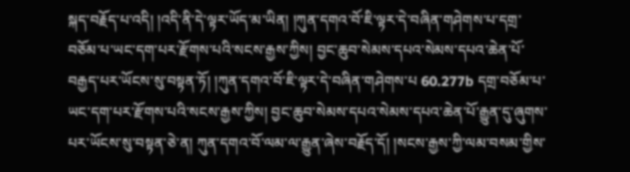སྐད་བརྗོད་པ་འདི། །འདི་ནི་དེ་ལྟར་ཡོད་མ་ཡིན། །ཀུན་དགའ་བོ་ཇི་ལྟར་དེ་བཞིན་གཤེགས་པ་དགྲ་བཅོམ་པ་ཡང་དག་པར་རྫོགས་པའི་སངས་རྒྱས་ཀྱིས། བྱང་ཆུབ་སེམས་དཔའ་སེམས་དཔའ་ཆེན་པོ་བརྒྱད་པར་ཡོངས་སུ་བསྟན་ཏོ། །ཀུན་དགའ་བོ་ཇི་ལྟར་དེ་བཞིན་གཤེགས་པ 60.277b དགྲ་བཅོམ་པ་ཡང་དག་པར་རྫོགས་པའི་སངས་རྒྱས་ཀྱིས། བྱང་ཆུབ་སེམས་དཔའ་སེམས་དཔའ་ཆེན་པོ་རྒྱུན་དུ་ཞུགས་པར་ཡོངས་སུ་བསྟན་ཅེ་ན། ཀུན་དགའ་བོ་ལམ་ལ་རྒྱུན་ཞེས་བརྗོད་དོ། །སངས་རྒྱས་ཀྱི་ལམ་བསམ་གྱིས་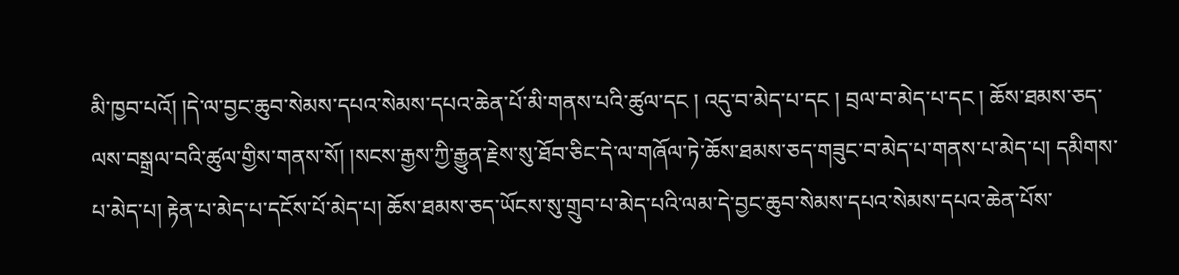མི་ཁྱབ་པའོ། །དེ་ལ་བྱང་ཆུབ་སེམས་དཔའ་སེམས་དཔའ་ཆེན་པོ་མི་གནས་པའི་ཚུལ་དང ། འདུ་བ་མེད་པ་དང ། བྲལ་བ་མེད་པ་དང ། ཆོས་ཐམས་ཅད་ལས་བསྒྲལ་བའི་ཚུལ་གྱིས་གནས་སོ། །སངས་རྒྱས་ཀྱི་རྒྱུན་རྗེས་སུ་ཐོབ་ཅིང་དེ་ལ་གཞོལ་ཏེ་ཆོས་ཐམས་ཅད་གཟུང་བ་མེད་པ་གནས་པ་མེད་པ། དམིགས་པ་མེད་པ། རྟེན་པ་མེད་པ་དངོས་པོ་མེད་པ། ཆོས་ཐམས་ཅད་ཡོངས་སུ་གྲུབ་པ་མེད་པའི་ལམ་དེ་བྱང་ཆུབ་སེམས་དཔའ་སེམས་དཔའ་ཆེན་པོས་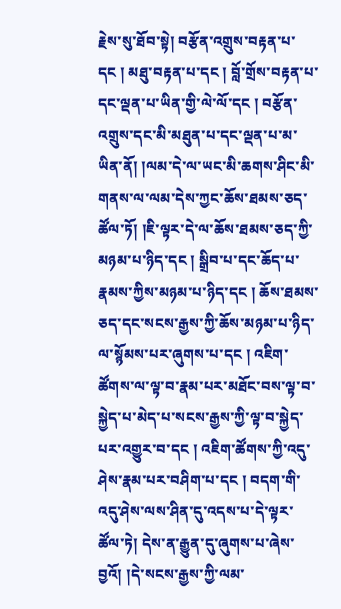རྗེས་སུ་ཐོབ་སྟེ། བརྩོན་འགྲུས་བརྟན་པ་དང ། མཐུ་བརྟན་པ་དང ། བློ་གྲོས་བརྟན་པ་དང་ལྡན་པ་ཡིན་གྱི་ལེ་ལོ་དང ། བརྩོན་འགྲུས་དང་མི་མཐུན་པ་དང་ལྡན་པ་མ་ཡིན་ནོ། །ལམ་དེ་ལ་ཡང་མི་ཆགས་ཤིང་མི་གནས་ལ་ལམ་དེས་ཀྱང་ཆོས་ཐམས་ཅད་ཚོལ་ཏོ། །ཇི་ལྟར་དེ་ལ་ཆོས་ཐམས་ཅད་ཀྱི་མཉམ་པ་ཉིད་དང ། སྒྲིབ་པ་དང་ཆོད་པ་རྣམས་ཀྱིས་མཉམ་པ་ཉིད་དང ། ཆོས་ཐམས་ཅད་དང་སངས་རྒྱས་ཀྱི་ཆོས་མཉམ་པ་ཉིད་ལ་སྙོམས་པར་ཞུགས་པ་དང ། འཇིག་ཚོགས་ལ་ལྟ་བ་རྣམ་པར་མཐོང་བས་ལྟ་བ་སྐྱེད་པ་མེད་པ་སངས་རྒྱས་ཀྱི་ལྟ་བ་སྐྱེད་པར་འགྱུར་བ་དང ། འཇིག་ཚོགས་ཀྱི་འདུ་ཤེས་རྣམ་པར་བཤིག་པ་དང ། བདག་གི་འདུ་ཤེས་ལས་ཤིན་དུ་འདས་པ་དེ་ལྟར་ཚོལ་ཏེ། དེས་ན་རྒྱུན་དུ་ཞུགས་པ་ཞེས་བྱའོ། །དེ་སངས་རྒྱས་ཀྱི་ལམ་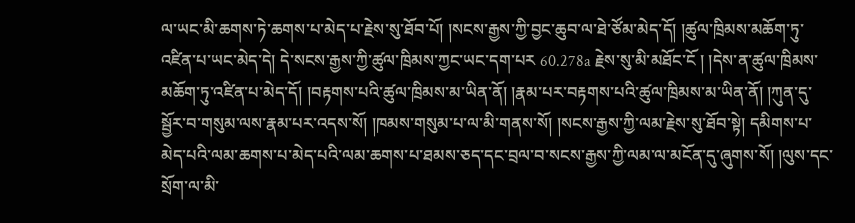ལ་ཡང་མི་ཆགས་ཏེ་ཆགས་པ་མེད་པ་རྗེས་སུ་ཐོབ་པོ། །སངས་རྒྱས་ཀྱི་བྱང་ཆུབ་ལ་ཐེ་ཙོམ་མེད་དོ། །ཚུལ་ཁྲིམས་མཆོག་ཏུ་འཛིན་པ་ཡང་མེད་དེ། དེ་སངས་རྒྱས་ཀྱི་ཚུལ་ཁྲིམས་ཀྱང་ཡང་དག་པར 60.278a རྗེས་སུ་མི་མཐོང་ངོ ། །དེས་ན་ཚུལ་ཁྲིམས་མཆོག་ཏུ་འཛིན་པ་མེད་དོ། །བརྟགས་པའི་ཚུལ་ཁྲིམས་མ་ཡིན་ནོ། །རྣམ་པར་བརྟགས་པའི་ཚུལ་ཁྲིམས་མ་ཡིན་ནོ། །ཀུན་དུ་སྦྱོར་བ་གསུམ་ལས་རྣམ་པར་འདས་སོ། །ཁམས་གསུམ་པ་ལ་མི་གནས་སོ། །སངས་རྒྱས་ཀྱི་ལམ་རྗེས་སུ་ཐོབ་སྟེ། དམིགས་པ་མེད་པའི་ལམ་ཆགས་པ་མེད་པའི་ལམ་ཆགས་པ་ཐམས་ཅད་དང་བྲལ་བ་སངས་རྒྱས་ཀྱི་ལམ་ལ་མངོན་དུ་ཞུགས་སོ། །ལུས་དང་སྲོག་ལ་མི་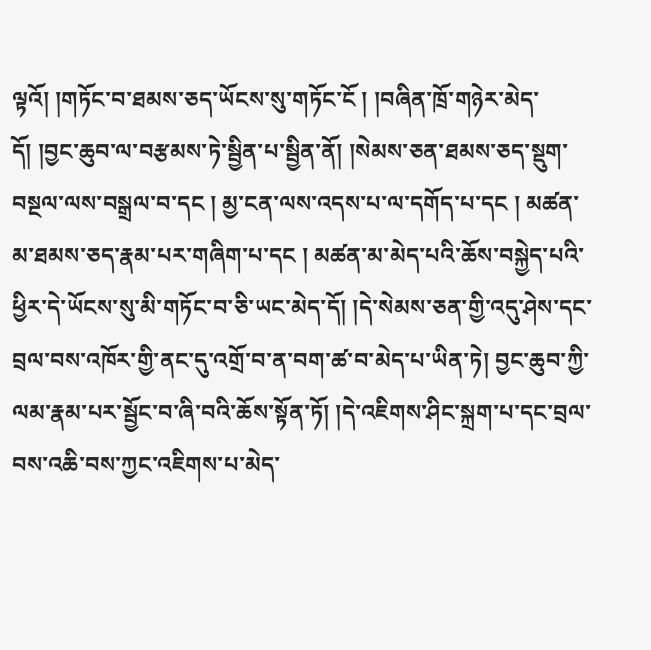ལྟའོ། །གཏོང་བ་ཐམས་ཅད་ཡོངས་སུ་གཏོང་ངོ ། །བཞིན་ཁྲོ་གཉེར་མེད་དོ། །བྱང་ཆུབ་ལ་བརྩམས་ཏེ་སྦྱིན་པ་སྦྱིན་ནོ། །སེམས་ཅན་ཐམས་ཅད་སྡུག་བསྔལ་ལས་བསྒྲལ་བ་དང ། མྱ་ངན་ལས་འདས་པ་ལ་དགོད་པ་དང ། མཚན་མ་ཐམས་ཅད་རྣམ་པར་གཞིག་པ་དང ། མཚན་མ་མེད་པའི་ཆོས་བསྐྱེད་པའི་ཕྱིར་དེ་ཡོངས་སུ་མི་གཏོང་བ་ཅི་ཡང་མེད་དོ། །དེ་སེམས་ཅན་གྱི་འདུ་ཤེས་དང་བྲལ་བས་འཁོར་གྱི་ནང་དུ་འགྲོ་བ་ན་བག་ཚ་བ་མེད་པ་ཡིན་ཏེ། བྱང་ཆུབ་ཀྱི་ལམ་རྣམ་པར་སྦྱོང་བ་ཞི་བའི་ཆོས་སྟོན་ཏོ། །དེ་འཇིགས་ཤིང་སྐྲག་པ་དང་བྲལ་བས་འཆི་བས་ཀྱང་འཇིགས་པ་མེད་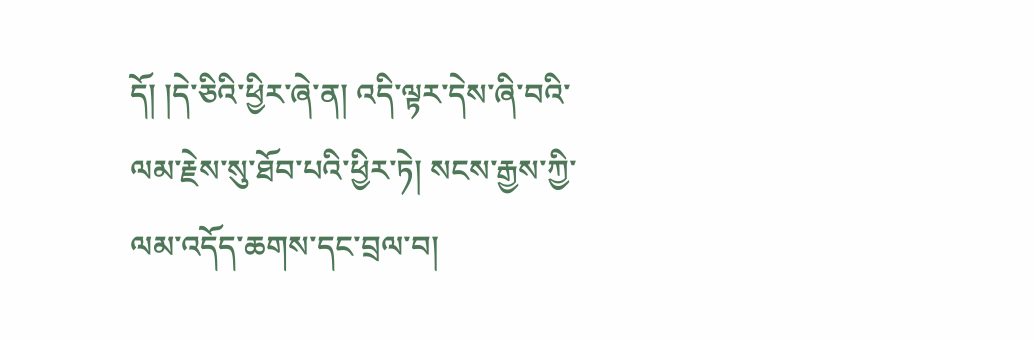དོ། །དེ་ཅིའི་ཕྱིར་ཞེ་ན། འདི་ལྟར་དེས་ཞི་བའི་ལམ་རྗེས་སུ་ཐོབ་པའི་ཕྱིར་ཏེ། སངས་རྒྱས་ཀྱི་ལམ་འདོད་ཆགས་དང་བྲལ་བ།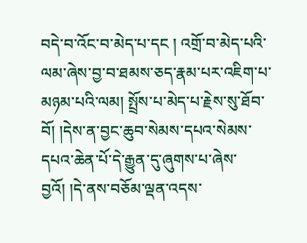བདེ་བ་འོང་བ་མེད་པ་དང ། འགྲོ་བ་མེད་པའི་ལམ་ཞེས་བྱ་བ་ཐམས་ཅད་རྣམ་པར་འཇིག་པ་མཉམ་པའི་ལམ། སྤྲོས་པ་མེད་པ་རྗེས་སུ་ཐོབ་བོ། །དེས་ན་བྱང་ཆུབ་སེམས་དཔའ་སེམས་དཔའ་ཆེན་པོ་དེ་རྒྱུན་དུ་ཞུགས་པ་ཞེས་བྱའོ། །དེ་ནས་བཅོམ་ལྡན་འདས་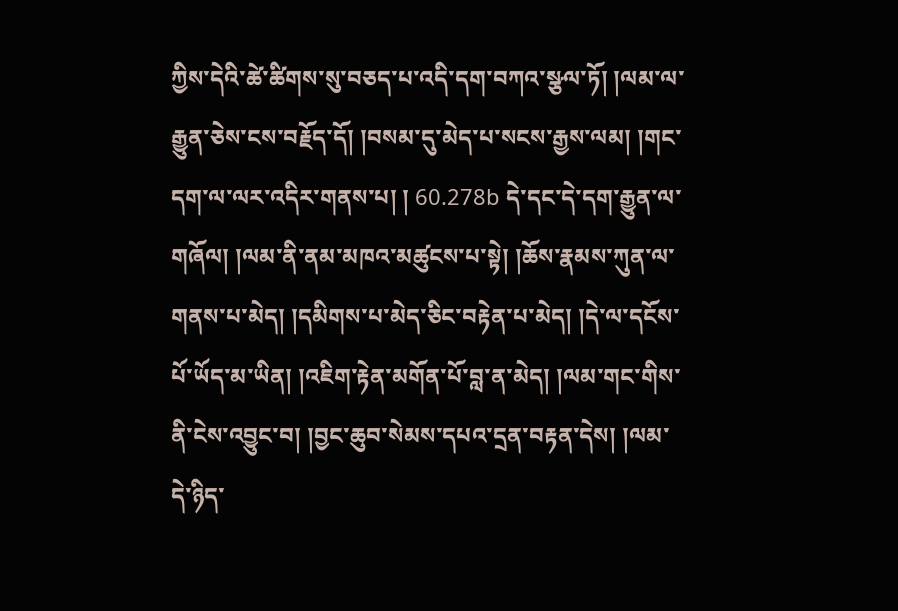ཀྱིས་དེའི་ཚེ་ཚིགས་སུ་བཅད་པ་འདི་དག་བཀའ་སྩལ་ཏོ། །ལམ་ལ་རྒྱུན་ཅེས་ངས་བརྗོད་དོ། །བསམ་དུ་མེད་པ་སངས་རྒྱས་ལམ། །གང་དག་ལ་ལར་འདིར་གནས་པ། ། 60.278b དེ་དང་དེ་དག་རྒྱུན་ལ་གཞོལ། །ལམ་ནི་ནམ་མཁའ་མཚུངས་པ་སྟེ། །ཆོས་རྣམས་ཀུན་ལ་གནས་པ་མེད། །དམིགས་པ་མེད་ཅིང་བརྟེན་པ་མེད། །དེ་ལ་དངོས་པོ་ཡོད་མ་ཡིན། །འཇིག་རྟེན་མགོན་པོ་བླ་ན་མེད། །ལམ་གང་གིས་ནི་ངེས་འབྱུང་བ། །བྱང་ཆུབ་སེམས་དཔའ་དྲན་བརྟན་དེས། །ལམ་དེ་ཉིད་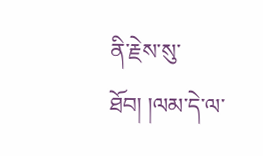ནི་རྗེས་སུ་ཐོབ། །ལམ་དེ་ལ་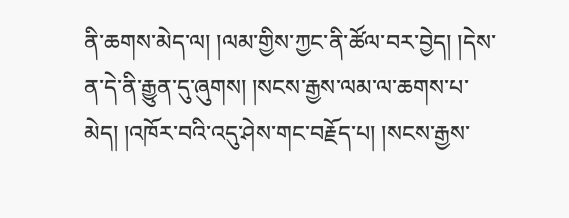ནི་ཆགས་མེད་ལ། །ལམ་གྱིས་ཀྱང་ནི་ཚོལ་བར་བྱེད། །དེས་ན་དེ་ནི་རྒྱུན་དུ་ཞུགས། །སངས་རྒྱས་ལམ་ལ་ཆགས་པ་མེད། །འཁོར་བའི་འདུ་ཤེས་གང་བརྗོད་པ། །སངས་རྒྱས་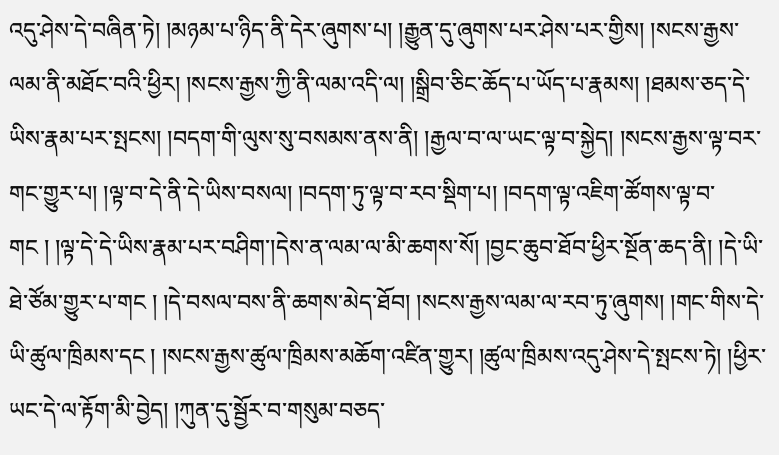འདུ་ཤེས་དེ་བཞིན་ཏེ། །མཉམ་པ་ཉིད་ནི་དེར་ཞུགས་པ། །རྒྱུན་དུ་ཞུགས་པར་ཤེས་པར་གྱིས། །སངས་རྒྱས་ལམ་ནི་མཐོང་བའི་ཕྱིར། །སངས་རྒྱས་ཀྱི་ནི་ལམ་འདི་ལ། །སྒྲིབ་ཅིང་ཆོད་པ་ཡོད་པ་རྣམས། །ཐམས་ཅད་དེ་ཡིས་རྣམ་པར་སྤངས། །བདག་གི་ལུས་སུ་བསམས་ནས་ནི། །རྒྱལ་བ་ལ་ཡང་ལྟ་བ་སྐྱེད། །སངས་རྒྱས་ལྟ་བར་གང་གྱུར་པ། །ལྟ་བ་དེ་ནི་དེ་ཡིས་བསལ། །བདག་ཏུ་ལྟ་བ་རབ་སྡིག་པ། །བདག་ལྟ་འཇིག་ཚོགས་ལྟ་བ་གང ། །ལྟ་དེ་དེ་ཡིས་རྣམ་པར་བཤིག་།དེས་ན་ལམ་ལ་མི་ཆགས་སོ། །བྱང་ཆུབ་ཐོབ་ཕྱིར་སྔོན་ཆད་ནི། །དེ་ཡི་ཐེ་ཙོམ་གྱུར་པ་གང ། །དེ་བསལ་བས་ནི་ཆགས་མེད་ཐོབ། །སངས་རྒྱས་ལམ་ལ་རབ་ཏུ་ཞུགས། །གང་གིས་དེ་ཡི་ཚུལ་ཁྲིམས་དང ། །སངས་རྒྱས་ཚུལ་ཁྲིམས་མཆོག་འཛིན་གྱུར། །ཚུལ་ཁྲིམས་འདུ་ཤེས་དེ་སྤངས་ཏེ། །ཕྱིར་ཡང་དེ་ལ་རྟོག་མི་བྱེད། །ཀུན་དུ་སྦྱོར་བ་གསུམ་བཅད་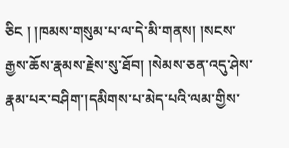ཅིང ། །ཁམས་གསུམ་པ་ལ་དེ་མི་གནས། །སངས་རྒྱས་ཆོས་རྣམས་རྗེས་སུ་ཐོབ། །སེམས་ཅན་འདུ་ཤེས་རྣམ་པར་བཤིག་།དམིགས་པ་མེད་པའི་ལམ་གྱིས་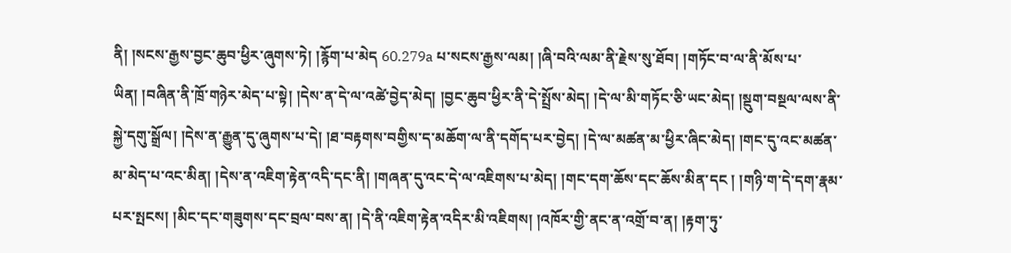ནི། །སངས་རྒྱས་བྱང་ཆུབ་ཕྱིར་ཞུགས་ཏེ། །རྙོག་པ་མེད 60.279a པ་སངས་རྒྱས་ལམ། །ཞི་བའི་ལམ་ནི་རྗེས་སུ་ཐོབ། །གཏོང་བ་ལ་ནི་མོས་པ་ཡིན། །བཞིན་ནི་ཁྲོ་གཉེར་མེད་པ་སྟེ། །དེས་ན་དེ་ལ་འཚེ་བྱེད་མེད། །བྱང་ཆུབ་ཕྱིར་ནི་དེ་སྤྲོས་མེད། །དེ་ལ་མི་གཏོང་ཅི་ཡང་མེད། །སྡུག་བསྔལ་ལས་ནི་སྐྱེ་དགུ་སྒྲོལ། །དེས་ན་རྒྱུན་དུ་ཞུགས་པ་དེ། །ཐ་བརྟགས་བགྱིས་ད་མཆོག་ལ་ནི་དགོད་པར་བྱེད། །དེ་ལ་མཚན་མ་ཕྱིར་ཞིང་མེད། །གང་དུ་འང་མཚན་མ་མེད་པ་འང་མིན། །དེས་ན་འཇིག་རྟེན་འདི་དང་ནི། །གཞན་དུ་འང་དེ་ལ་འཇིགས་པ་མེད། །གང་དག་ཆོས་དང་ཆོས་མིན་དང ། །གཉི་ག་དེ་དག་རྣམ་པར་སྤངས། །མིང་དང་གཟུགས་དང་བྲལ་བས་ན། །དེ་ནི་འཇིག་རྟེན་འདིར་མི་འཇིགས། །འཁོར་གྱི་ནང་ན་འགྲོ་བ་ན། །རྟག་ཏུ་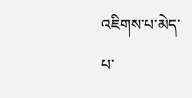འཇིགས་པ་མེད་པ་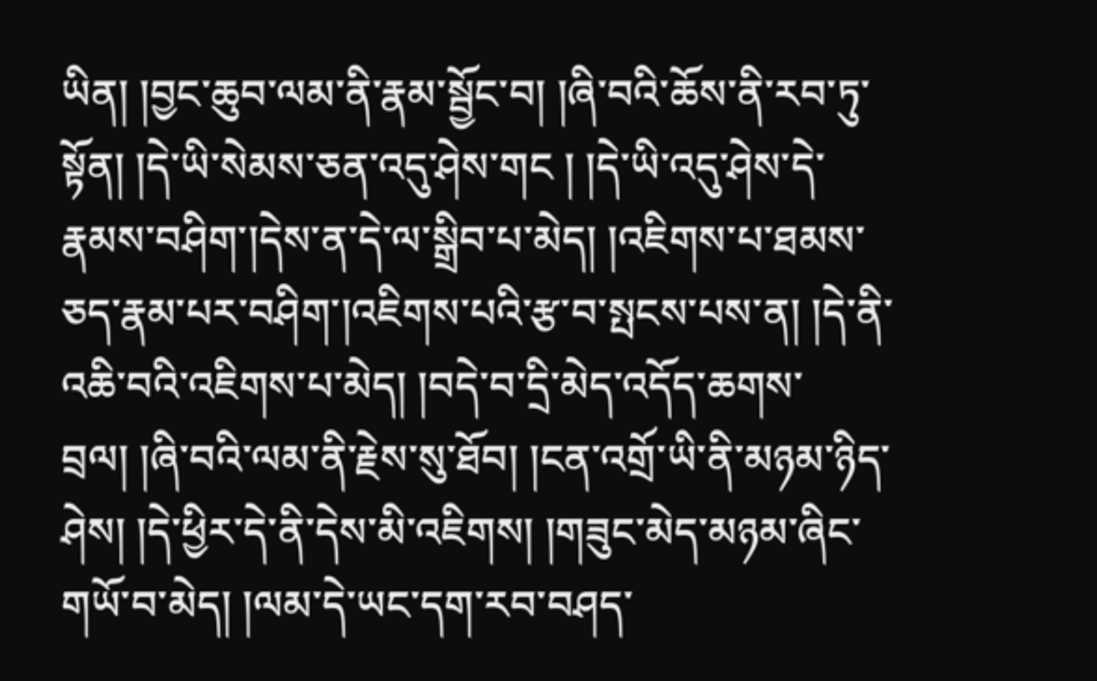ཡིན། །བྱང་ཆུབ་ལམ་ནི་རྣམ་སྦྱོང་བ། །ཞི་བའི་ཆོས་ནི་རབ་ཏུ་སྟོན། །དེ་ཡི་སེམས་ཅན་འདུ་ཤེས་གང ། །དེ་ཡི་འདུ་ཤེས་དེ་རྣམས་བཤིག་།དེས་ན་དེ་ལ་སྒྲིབ་པ་མེད། །འཇིགས་པ་ཐམས་ཅད་རྣམ་པར་བཤིག་།འཇིགས་པའི་རྩ་བ་སྤངས་པས་ན། །དེ་ནི་འཆི་བའི་འཇིགས་པ་མེད། །བདེ་བ་དྲི་མེད་འདོད་ཆགས་བྲལ། །ཞི་བའི་ལམ་ནི་རྗེས་སུ་ཐོབ། །ངན་འགྲོ་ཡི་ནི་མཉམ་ཉིད་ཤེས། །དེ་ཕྱིར་དེ་ནི་དེས་མི་འཇིགས། །གཟུང་མེད་མཉམ་ཞིང་གཡོ་བ་མེད། །ལམ་དེ་ཡང་དག་རབ་བཤད་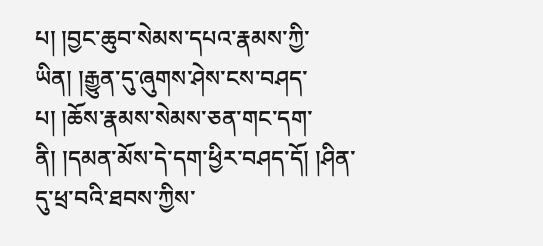པ། །བྱང་ཆུབ་སེམས་དཔའ་རྣམས་ཀྱི་ཡིན། །རྒྱུན་དུ་ཞུགས་ཤེས་ངས་བཤད་པ། །ཆོས་རྣམས་སེམས་ཅན་གང་དག་ནི། །དམན་མོས་དེ་དག་ཕྱིར་བཤད་དོ། །ཤིན་དུ་ཕྲ་བའི་ཐབས་ཀྱིས་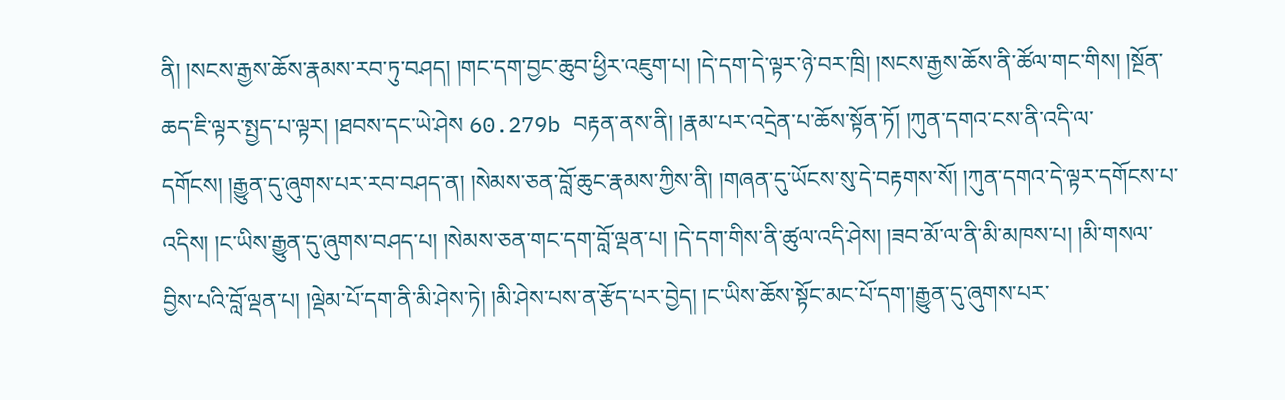ནི། །སངས་རྒྱས་ཆོས་རྣམས་རབ་ཏུ་བཤད། །གང་དག་བྱང་ཆུབ་ཕྱིར་འཇུག་པ། །དེ་དག་དེ་ལྟར་ཉེ་བར་ཁྲི། །སངས་རྒྱས་ཆོས་ནི་ཚོལ་གང་གིས། །སྔོན་ཆད་ཇི་ལྟར་སྤྱད་པ་ལྟར། །ཐབས་དང་ཡེ་ཤེས 60.279b བརྟན་ནས་ནི། །རྣམ་པར་འདྲེན་པ་ཆོས་སྟོན་ཏོ། །ཀུན་དགའ་ངས་ནི་འདི་ལ་དགོངས། །རྒྱུན་དུ་ཞུགས་པར་རབ་བཤད་ན། །སེམས་ཅན་བློ་ཆུང་རྣམས་ཀྱིས་ནི། །གཞན་དུ་ཡོངས་སུ་དེ་བརྟགས་སོ། །ཀུན་དགའ་དེ་ལྟར་དགོངས་པ་འདིས། །ང་ཡིས་རྒྱུན་དུ་ཞུགས་བཤད་པ། །སེམས་ཅན་གང་དག་བློ་ལྡན་པ། །དེ་དག་གིས་ནི་ཚུལ་འདི་ཤེས། །ཟབ་མོ་ལ་ནི་མི་མཁས་པ། །མི་གསལ་བྱིས་པའི་བློ་ལྡན་པ། །ལྡེམ་པོ་དག་ནི་མི་ཤེས་ཏེ། །མི་ཤེས་པས་ན་རྩོད་པར་བྱེད། །ང་ཡིས་ཆོས་སྟོང་མང་པོ་དག་།རྒྱུན་དུ་ཞུགས་པར་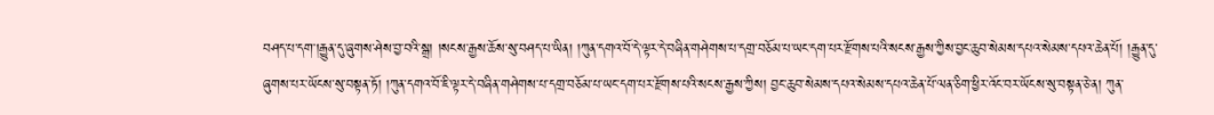བཤད་པ་དག་།རྒྱུན་དུ་ཞུགས་ཤེས་བྱ་བའི་སྒྲ། །སངས་རྒྱས་ཆོས་སུ་བཤད་པ་ཡིན། །ཀུན་དགའ་བོ་དེ་ལྟར་དེ་བཞིན་གཤེགས་པ་དགྲ་བཅོམ་པ་ཡང་དག་པར་རྫོགས་པའི་སངས་རྒྱས་ཀྱིས་བྱང་ཆུབ་སེམས་དཔའ་སེམས་དཔའ་ཆེན་པོ། །རྒྱུན་དུ་ཞུགས་པར་ཡོངས་སུ་བསྟན་ཏོ། །ཀུན་དགའ་བོ་ཇི་ལྟར་དེ་བཞིན་གཤེགས་པ་དགྲ་བཅོམ་པ་ཡང་དག་པར་རྫོགས་པའི་སངས་རྒྱས་ཀྱིས། བྱང་ཆུབ་སེམས་དཔའ་སེམས་དཔའ་ཆེན་པོ་ལན་ཅིག་ཕྱིར་འོང་བར་ཡོངས་སུ་བསྟན་ཅེ་ན། ཀུན་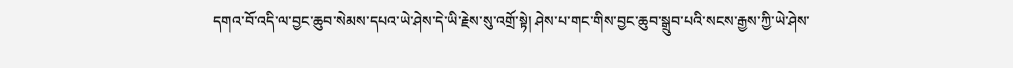དགའ་བོ་འདི་ལ་བྱང་ཆུབ་སེམས་དཔའ་ཡེ་ཤེས་དེ་ཡི་རྗེས་སུ་འགྲོ་སྟེ། ཤེས་པ་གང་གིས་བྱང་ཆུབ་སྒྲུབ་པའི་སངས་རྒྱས་ཀྱི་ཡེ་ཤེས་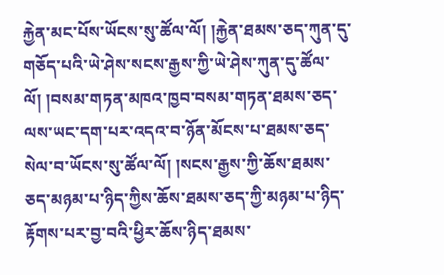རྐྱེན་མང་པོས་ཡོངས་སུ་ཚོལ་ལོ། །རྐྱེན་ཐམས་ཅད་ཀུན་དུ་གཅོད་པའི་ཡེ་ཤེས་སངས་རྒྱས་ཀྱི་ཡེ་ཤེས་ཀུན་དུ་ཚོལ་ལོ། །བསམ་གཏན་མཁའ་ཁྱབ་བསམ་གཏན་ཐམས་ཅད་ལས་ཡང་དག་པར་འདའ་བ་ཉོན་མོངས་པ་ཐམས་ཅད་སེལ་བ་ཡོངས་སུ་ཚོལ་ལོ། །སངས་རྒྱས་ཀྱི་ཆོས་ཐམས་ཅད་མཉམ་པ་ཉིད་ཀྱིས་ཆོས་ཐམས་ཅད་ཀྱི་མཉམ་པ་ཉིད་རྟོགས་པར་བྱ་བའི་ཕྱིར་ཆོས་ཉིད་ཐམས་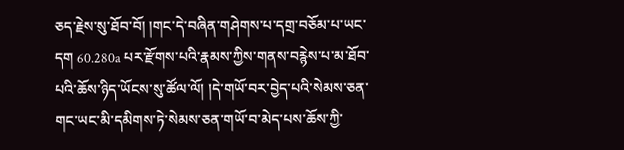ཅད་རྗེས་སུ་ཐོབ་བོ། །གང་དེ་བཞིན་གཤེགས་པ་དགྲ་བཅོམ་པ་ཡང་དག 60.280a པར་རྫོགས་པའི་རྣམས་ཀྱིས་གནས་བརྙེས་པ་མ་ཐོབ་པའི་ཆོས་ཉིད་ཡོངས་སུ་ཚོལ་ལོ། །དེ་གཡོ་བར་བྱེད་པའི་སེམས་ཅན་གང་ཡང་མི་དམིགས་ཏེ་སེམས་ཅན་གཡོ་བ་མེད་པས་ཆོས་ཀྱི་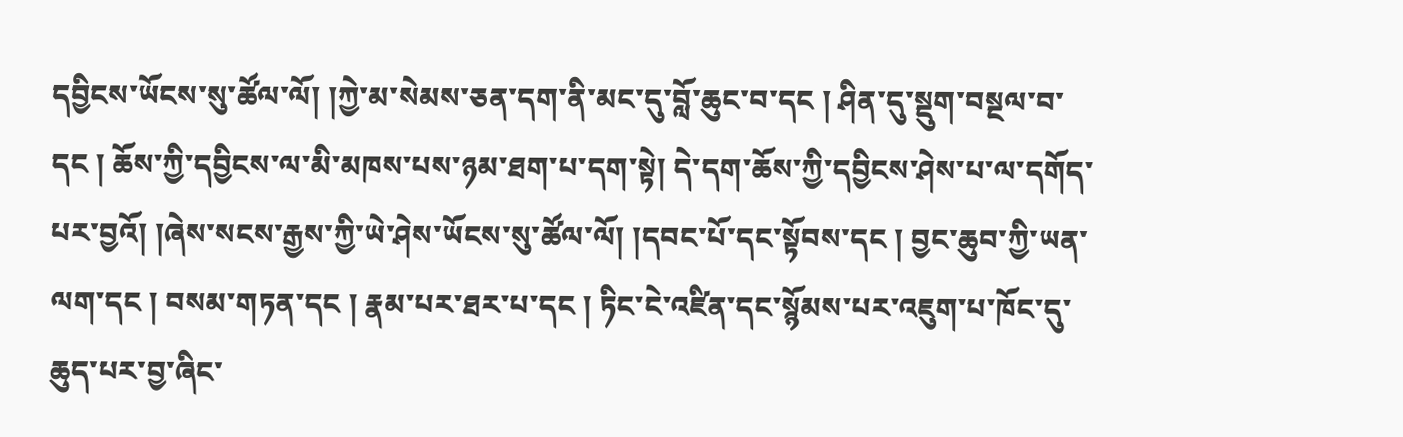དབྱིངས་ཡོངས་སུ་ཚོལ་ལོ། །ཀྱེ་མ་སེམས་ཅན་དག་ནི་མང་དུ་བློ་ཆུང་བ་དང ། ཤིན་དུ་སྡུག་བསྔལ་བ་དང ། ཆོས་ཀྱི་དབྱིངས་ལ་མི་མཁས་པས་ཉམ་ཐག་པ་དག་སྟེ། དེ་དག་ཆོས་ཀྱི་དབྱིངས་ཤེས་པ་ལ་དགོད་པར་བྱའོ། །ཞེས་སངས་རྒྱས་ཀྱི་ཡེ་ཤེས་ཡོངས་སུ་ཚོལ་ལོ། །དབང་པོ་དང་སྟོབས་དང ། བྱང་ཆུབ་ཀྱི་ཡན་ལག་དང ། བསམ་གཏན་དང ། རྣམ་པར་ཐར་པ་དང ། ཏིང་ངེ་འཛིན་དང་སྙོམས་པར་འཇུག་པ་ཁོང་དུ་ཆུད་པར་བྱ་ཞིང་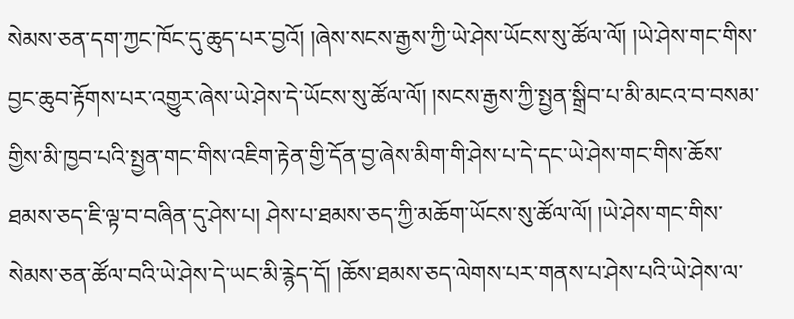སེམས་ཅན་དག་ཀྱང་ཁོང་དུ་ཆུད་པར་བྱའོ། །ཞེས་སངས་རྒྱས་ཀྱི་ཡེ་ཤེས་ཡོངས་སུ་ཚོལ་ལོ། །ཡེ་ཤེས་གང་གིས་བྱང་ཆུབ་རྟོགས་པར་འགྱུར་ཞེས་ཡེ་ཤེས་དེ་ཡོངས་སུ་ཚོལ་ལོ། །སངས་རྒྱས་ཀྱི་སྤྱན་སྒྲིབ་པ་མི་མངའ་བ་བསམ་གྱིས་མི་ཁྱབ་པའི་སྤྱན་གང་གིས་འཇིག་རྟེན་གྱི་དོན་བྱ་ཞེས་མིག་གི་ཤེས་པ་དེ་དང་ཡེ་ཤེས་གང་གིས་ཆོས་ཐམས་ཅད་ཇི་ལྟ་བ་བཞིན་དུ་ཤེས་པ། ཤེས་པ་ཐམས་ཅད་ཀྱི་མཆོག་ཡོངས་སུ་ཚོལ་ལོ། །ཡེ་ཤེས་གང་གིས་སེམས་ཅན་ཚོལ་བའི་ཡེ་ཤེས་དེ་ཡང་མི་རྙེད་དོ། །ཆོས་ཐམས་ཅད་ལེགས་པར་གནས་པ་ཤེས་པའི་ཡེ་ཤེས་ལ་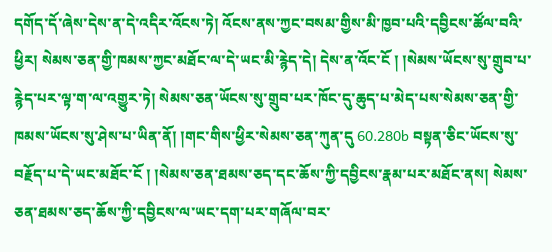དགོད་དོ་ཞེས་དེས་ན་དེ་འདིར་འོངས་ཏེ། འོངས་ནས་ཀྱང་བསམ་གྱིས་མི་ཁྱབ་པའི་དབྱིངས་ཚོལ་བའི་ཕྱིར། སེམས་ཅན་གྱི་ཁམས་ཀྱང་མཐོང་ལ་དེ་ཡང་མི་རྙེད་དེ། དེས་ན་འོང་ངོ ། །སེམས་ཡོངས་སུ་གྲུབ་པ་རྙེད་པར་ལྟ་ག་ལ་འགྱུར་ཏེ། སེམས་ཅན་ཡོངས་སུ་གྲུབ་པར་ཁོང་དུ་ཆུད་པ་མེད་པས་སེམས་ཅན་གྱི་ཁམས་ཡོངས་སུ་ཤེས་པ་ཡིན་ནོ། །གང་གིས་ཕྱིར་སེམས་ཅན་ཀུན་དུ 60.280b བསྟན་ཅིང་ཡོངས་སུ་བརྗོད་པ་དེ་ཡང་མཐོང་ངོ ། །སེམས་ཅན་ཐམས་ཅད་དང་ཆོས་ཀྱི་དབྱིངས་རྣམ་པར་མཐོང་ནས། སེམས་ཅན་ཐམས་ཅད་ཆོས་ཀྱི་དབྱིངས་ལ་ཡང་དག་པར་གཞོལ་བར་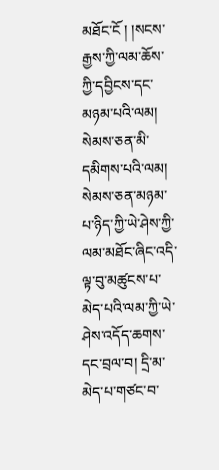མཐོང་ངོ ། །སངས་རྒྱས་ཀྱི་ལམ་ཆོས་ཀྱི་དབྱིངས་དང་མཉམ་པའི་ལམ། སེམས་ཅན་མི་དམིགས་པའི་ལམ། སེམས་ཅན་མཉམ་པ་ཉིད་ཀྱི་ཡེ་ཤེས་ཀྱི་ལམ་མཐོང་ཞིང་འདི་ལྟ་བུ་མཚུངས་པ་མེད་པའི་ལམ་ཀྱི་ཡེ་ཤེས་འདོད་ཆགས་དང་བྲལ་བ། དྲི་མ་མེད་པ་གཙང་བ་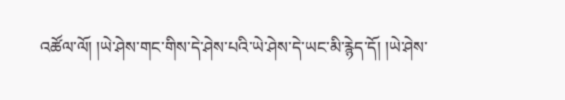འཚོལ་ལོ། །ཡེ་ཤེས་གང་གིས་དེ་ཤེས་པའི་ཡེ་ཤེས་དེ་ཡང་མི་རྙེད་དོ། །ཡེ་ཤེས་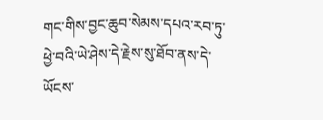གང་གིས་བྱང་ཆུབ་སེམས་དཔའ་རབ་ཏུ་ཕྱེ་བའི་ཡེ་ཤེས་དེ་རྗེས་སུ་ཐོབ་ནས་དེ་ཡོངས་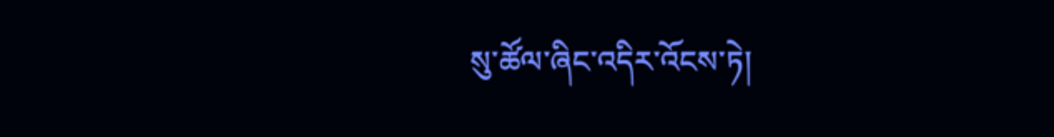སུ་ཚོལ་ཞིང་འདིར་འོངས་ཏེ།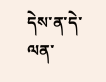དེས་ན་དེ་ལན་